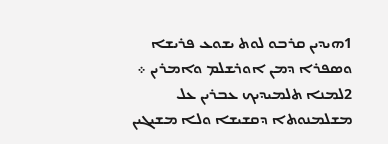1ܗܝܕܝܢ ܩܪܒܘ ܠܘܬ ܝܫܘܥ ܦܪܝܫܐ ܘܤܦܪܐ ܕܡܢ ܐܘܪܫܠܡ ܘܐܡܪܝܢ ܀
2ܠܡܢܐ ܬܠܡܝܕܝܟ ܥܒܪܝܢ ܥܠ ܡܫܠܡܢܘܬܐ ܕܩܫܝܫܐ ܘܠܐ ܡܫܝܓܝܢ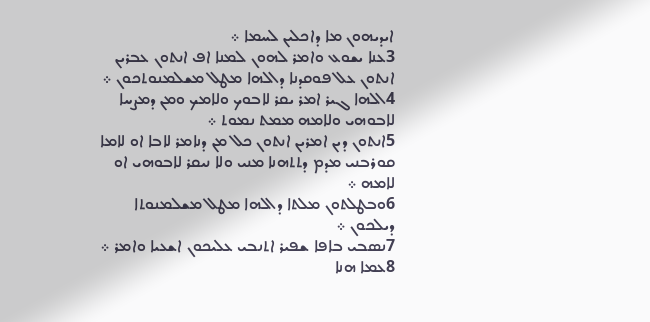ܐܝܕܝܗܘܢ ܡܐ ܕܐܟܠܝܢ ܠܚܡܐ ܀
3ܥܢܐ ܝܫܘܥ ܘܐܡܪ ܠܗܘܢ ܠܡܢܐ ܐܦ ܐܢܬܘܢ ܥܒܪܝܢ ܐܢܬܘܢ ܥܠ ܦܘܩܕܢܐ ܕܐܠܗܐ ܡܛܠ ܡܫܠܡܢܘܬܟܘܢ ܀
4ܐܠܗܐ ܓܝܪ ܐܡܪ ܝܩܪ ܠܐܒܘܟ ܘܠܐܡܟ ܘܡܢ ܕܡܨܚܐ ܠܐܒܘܗܝ ܘܠܐܡܗ ܡܡܬ ܢܡܘܬ ܀
5ܐܢܬܘܢ ܕܝܢ ܐܡܪܝܢ ܐܢܬܘܢ ܟܠ ܡܢ ܕܢܐܡܪ ܠܐܒܐ ܐܘ ܠܐܡܐ ܩܘܪܒܢܝ ܡܕܡ ܕܬܬܗܢܐ ܡܢܝ ܘܠܐ ܢܝܩܪ ܠܐܒܘܗܝ ܐܘ ܠܐܡܗ ܀
6ܘܒܛܠܬܘܢ ܡܠܬܐ ܕܐܠܗܐ ܡܛܠ ܡܫܠܡܢܘܬܐ ܕܝܠܟܘܢ ܀
7ܢܤܒܝ ܒܐܦܐ ܫܦܝܪ ܐܬܢܒܝ ܥܠܝܟܘܢ ܐܫܥܝܐ ܘܐܡܪ ܀
8ܥܡܐ ܗܢܐ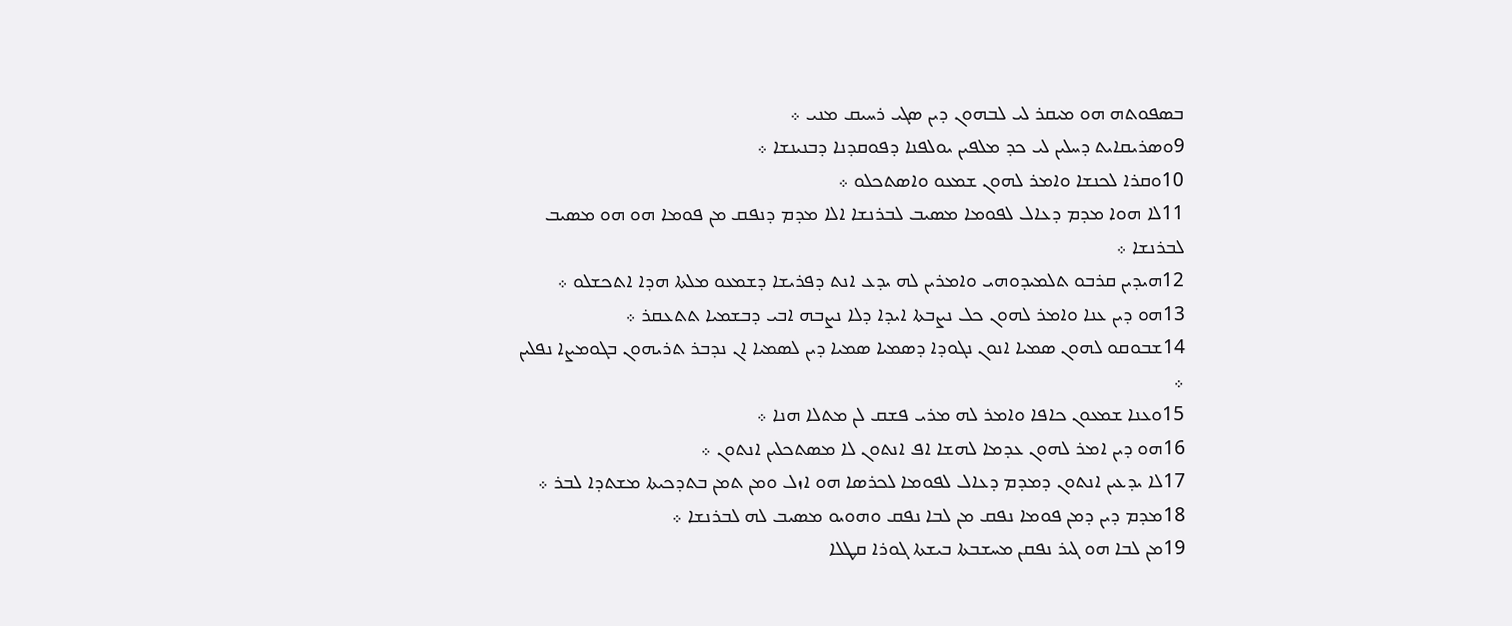ܒܤܦܘܬܗ ܗܘ ܡܝܩܪ ܠܝ ܠܒܗܘܢ ܕܝܢ ܤܓܝ ܪܚܝܩ ܡܢܝ ܀
9ܘܤܪܝܩܐܝܬ ܕܚܠܝܢ ܠܝ ܟܕ ܡܠܦܝܢ ܝܘܠܦܢܐ ܕܦܘܩܕܢܐ ܕܒܢܝܢܫܐ ܀
10ܘܩܪܐ ܠܟܢܫܐ ܘܐܡܪ ܠܗܘܢ ܫܡܥܘ ܘܐܤܬܟܠܘ ܀
11ܠܐ ܗܘܐ ܡܕܡ ܕܥܐܠ ܠܦܘܡܐ ܡܤܝܒ ܠܒܪܢܫܐ ܐܠܐ ܡܕܡ ܕܢܦܩ ܡܢ ܦܘܡܐ ܗܘ ܗܘ ܡܤܝܒ ܠܒܪܢܫܐ ܀
12ܗܝܕܝܢ ܩܪܒܘ ܬܠܡܝܕܘܗܝ ܘܐܡܪܝܢ ܠܗ ܝܕܥ ܐܢܬ ܕܦܪܝܫܐ ܕܫܡܥܘ ܡܠܬܐ ܗܕܐ ܐܬܟܫܠܘ ܀
13ܗܘ ܕܝܢ ܥܢܐ ܘܐܡܪ ܠܗܘܢ ܟܠ ܢܨܒܬܐ ܐܝܕܐ ܕܠܐ ܢܨܒܗ ܐܒܝ ܕܒܫܡܝܐ ܬܬܥܩܪ ܀
14ܫܒܘܩܘ ܠܗܘܢ ܤܡܝܐ ܐܢܘܢ ܢܓܘܕܐ ܕܤܡܝܐ ܤܡܝܐ ܕܝܢ ܠܤܡܝܐ ܐܢ ܢܕܒܪ ܬܪܝܗܘܢ ܒܓܘܡܨܐ ܢܦܠܝܢ ܀
15ܘܥܢܐ ܫܡܥܘܢ ܟܐܦܐ ܘܐܡܪ ܠܗ ܡܪܝ ܦܫܩ ܠܢ ܡܬܠܐ ܗܢܐ ܀
16ܗܘ ܕܝܢ ܐܡܪ ܠܗܘܢ ܥܕܡܐ ܠܗܫܐ ܐܦ ܐܢܬܘܢ ܠܐ ܡܤܬܟܠܝܢ ܐܢܬܘܢ ܀
17ܠܐ ܝܕܥܝܢ ܐܢܬܘܢ ܕܡܕܡ ܕܥܐܠ ܠܦܘܡܐ ܠܟܪܤܐ ܗܘ ܐܙܠ ܘܡܢ ܬܡܢ ܒܬܕܟܝܬܐ ܡܫܬܕܐ ܠܒܪ ܀
18ܡܕܡ ܕܝܢ ܕܡܢ ܦܘܡܐ ܢܦܩ ܡܢ ܠܒܐ ܢܦܩ ܘܗܘܝܘ ܡܤܝܒ ܠܗ ܠܒܪܢܫܐ ܀
19ܡܢ ܠܒܐ ܗܘ ܓܝܪ ܢܦܩܢ ܡܚܫܒܬܐ ܒܝܫܬܐ ܓܘܪܐ ܩܛܠܐ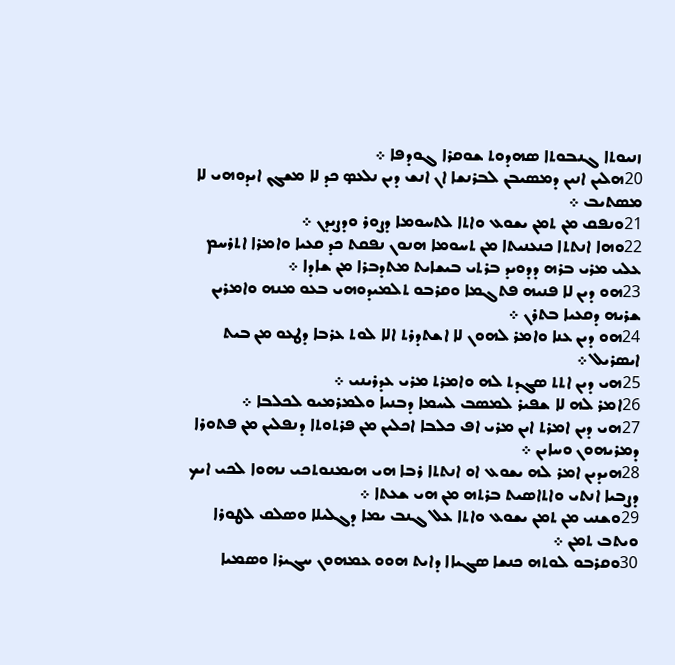ܙܢܝܘܬܐ ܓܢܒܘܬܐ ܤܗܕܘܬ ܫܘܩܪܐ ܓܘܕܦܐ ܀
20ܗܠܝܢ ܐܢܝܢ ܕܡܤܝܒܢ ܠܒܪܢܫܐ ܐܢ ܐܢܫ ܕܝܢ ܢܠܥܤ ܟܕ ܠܐ ܡܫܓܢ ܐܝܕܘܗܝ ܠܐ ܡܤܬܝܒ ܀
21ܘܢܦܩ ܡܢ ܬܡܢ ܝܫܘܥ ܘܐܬܐ ܠܬܚܘܡܐ ܕܨܘܪ ܘܕܨܝܕܢ ܀
22ܘܗܐ ܐܢܬܬܐ ܟܢܥܢܝܬܐ ܡܢ ܬܚܘܡܐ ܗܢܘܢ ܢܦܩܬ ܟܕ ܩܥܝܐ ܘܐܡܪܐ ܐܬܪܚܡ ܥܠܝ ܡܪܝ ܒܪܗ ܕܕܘܝܕ ܒܪܬܝ ܒܝܫܐܝܬ ܡܬܕܒܪܐ ܡܢ ܫܐܕܐ ܀
23ܗܘ ܕܝܢ ܠܐ ܦܢܝܗ ܦܬܓܡܐ ܘܩܪܒܘ ܬܠܡܝܕܘܗܝ ܒܥܘ ܡܢܗ ܘܐܡܪܝܢ ܫܪܝܗ ܕܩܥܝܐ ܒܬܪܢ ܀
24ܗܘ ܕܝܢ ܥܢܐ ܘܐܡܪ ܠܗܘܢ ܠܐ ܐܫܬܕܪܬ ܐܠܐ ܠܘܬ ܥܪܒܐ ܕܛܥܘ ܡܢ ܒܝܬ ܐܝܤܪܝܠ ܀
25ܗܝ ܕܝܢ ܐܬܬ ܤܓܕܬ ܠܗ ܘܐܡܪܬ ܡܪܝ ܥܕܪܝܢܝ ܀
26ܐܡܪ ܠܗ ܠܐ ܫܦܝܪ ܠܡܤܒ ܠܚܡܐ ܕܒܢܝܐ ܘܠܡܪܡܝܘ ܠܟܠܒܐ ܀
27ܗܝ ܕܝܢ ܐܡܪܬ ܐܝܢ ܡܪܝ ܐܦ ܟܠܒܐ ܐܟܠܝܢ ܡܢ ܦܪܬܘܬܐ ܕܢܦܠܝܢ ܡܢ ܦܬܘܪܐ ܕܡܪܝܗܘܢ ܘܚܐܝܢ ܀
28ܗܝܕܝܢ ܐܡܪ ܠܗ ܝܫܘܥ ܐܘ ܐܢܬܬܐ ܪܒܐ ܗܝ ܗܝܡܢܘܬܟܝ ܢܗܘܐ ܠܟܝ ܐܝܟ ܕܨܒܝܐ ܐܢܬܝ ܘܐܬܐܤܝܬ ܒܪܬܗ ܡܢ ܗܝ ܫܥܬܐ ܀
29ܘܫܢܝ ܡܢ ܬܡܢ ܝܫܘܥ ܘܐܬܐ ܥܠ ܓܢܒ ܝܡܐ ܕܓܠܝܠܐ ܘܤܠܩ ܠܛܘܪܐ ܘܝܬܒ ܬܡܢ ܀
30ܘܩܪܒܘ ܠܘܬܗ ܟܢܫܐ ܤܓܝܐܐ ܕܐܝܬ ܗܘܘ ܥܡܗܘܢ ܚܓܝܪܐ ܘܤܡܝܐ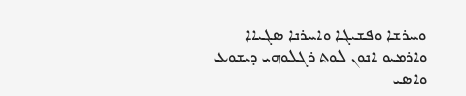ܘܚܪܫܐ ܘܦܫܝܓܐ ܘܐܚܪܢܐ ܤܓܝܐܐ ܘܐܪܡܝܘ ܐܢܘܢ ܠܘܬ ܪܓܠܘܗܝ ܕܝܫܘܥ ܘܐܤܝ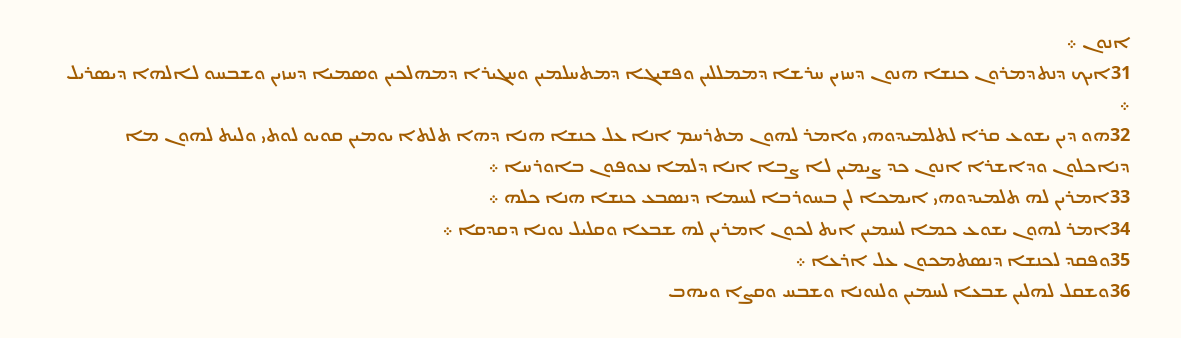ܐܢܘܢ ܀
31ܐܝܟ ܕܢܬܕܡܪܘܢ ܟܢܫܐ ܗܢܘܢ ܕܚܙܝܢ ܚܪܫܐ ܕܡܡܠܠܝܢ ܘܦܫܝܓܐ ܕܡܬܚܠܡܝܢ ܘܚܓܝܪܐ ܕܡܗܠܟܝܢ ܘܤܡܝܐ ܕܚܙܝܢ ܘܫܒܚܘ ܠܐܠܗܐ ܕܝܤܪܝܠ ܀
32ܗܘ ܕܝܢ ܝܫܘܥ ܩܪܐ ܠܬܠܡܝܕܘܗܝ ܘܐܡܪ ܠܗܘܢ ܡܬܪܚܡ ܐܢܐ ܥܠ ܟܢܫܐ ܗܢܐ ܕܗܐ ܬܠܬܐ ܝܘܡܝܢ ܩܘܝܘ ܠܘܬܝ ܘܠܝܬ ܠܗܘܢ ܡܐ ܕܢܐܟܠܘܢ ܘܕܐܫܪܐ ܐܢܘܢ ܟܕ ܨܝܡܝܢ ܠܐ ܨܒܐ ܐܢܐ ܕܠܡܐ ܢܥܘܦܘܢ ܒܐܘܪܚܐ ܀
33ܐܡܪܝܢ ܠܗ ܬܠܡܝܕܘܗܝ ܐܝܡܟܐ ܠܢ ܒܚܘܪܒܐ ܠܚܡܐ ܕܢܤܒܥ ܟܢܫܐ ܗܢܐ ܟܠܗ ܀
34ܐܡܪ ܠܗܘܢ ܝܫܘܥ ܟܡܐ ܠܚܡܝܢ ܐܝܬ ܠܟܘܢ ܐܡܪܝܢ ܠܗ ܫܒܥܐ ܘܩܠܝܠ ܢܘܢܐ ܕܩܕܩܐ ܀
35ܘܦܩܕ ܠܟܢܫܐ ܕܢܤܬܡܟܘܢ ܥܠ ܐܪܥܐ ܀
36ܘܫܩܠ ܠܗܠܝܢ ܫܒܥܐ ܠܚܡܝܢ ܘܠܢܘܢܐ ܘܫܒܚ ܘܩܨܐ ܘܝܗܒ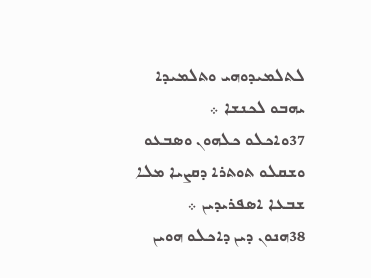ܠܬܠܡܝܕܘܗܝ ܘܬܠܡܝܕܐ ܝܗܒܘ ܠܟܢܫܐ ܀
37ܘܐܟܠܘ ܟܠܗܘܢ ܘܤܒܥܘ ܘܫܩܠܘ ܬܘܬܪܐ ܕܩܨܝܐ ܡܠܐ ܫܒܥܐ ܐܤܦܪܝܕܝܢ ܀
38ܗܢܘܢ ܕܝܢ ܕܐܟܠܘ ܗܘܝܢ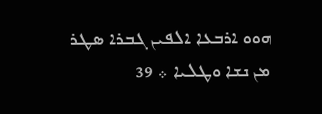ܗܘܘ ܐܪܒܥܐ ܐܠܦܝܢ ܓܒܪܐ ܤܛܪ ܡܢ ܢܫܐ ܘܛܠܝܐ ܀ 39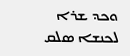ܘܟܕ ܫܪܐ ܠܟܢܫܐ ܤܠܩ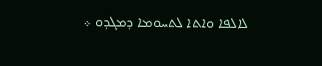ܠܐܠܦܐ ܘܐܬܐ ܠܬܚܘܡܐ ܕܡܓܕܘ ܀